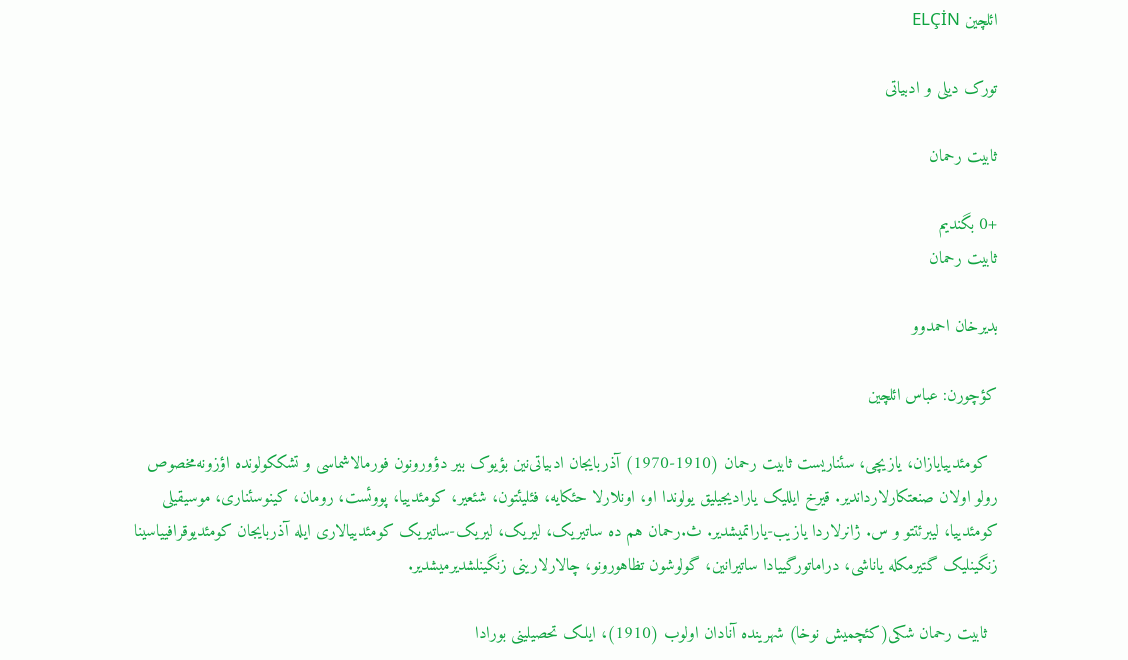ائلچین ELÇİN

تورک دیلی و ادبیاتی

ثابیت رحمان

+0 بگندیم
ثابیت رحمان

بدیرخان احمدوو

کؤچورن: عباس ائلچین

  کومئدییایازان، یازیچی، سئناریست ثابیت رحمان (1910-1970) آذربایجان ادبیاتی‌نین بؤیوک بیر دؤورونون فورمالاشماسی و تشککولونده اؤزونه‌مخصوص رولو اولان صنعتکارلارداندیر. قیرخ ایللیک یارادیجیلیق یولوندا او، اونلارلا حئکایه، فئلیئتون، شئعیر، کومئدییا، پووئست، رومان، کینوسئناری، موسیقیلی کومئدییا، لیبرئتتو و س. ژانرلاردا یازیب-یاراتمیشدیر. ث.رحمان هم ده ساتیریک، لیریک، لیریک-ساتیریک کومئدییالاری ایله آذربایجان کومئدیوقرافییاسینا زنگینلیک گتیرمکله یاناشی، دراماتورگییادا ساتیرانین، گولوشون تظاهورونو، چالارلارینی زنگینلشدیرمیشدیر.

  ثابیت رحمان شکی(کئچمیش نوخا) شهرینده آنادان اولوب (1910)، ایلک تحصیلینی بورادا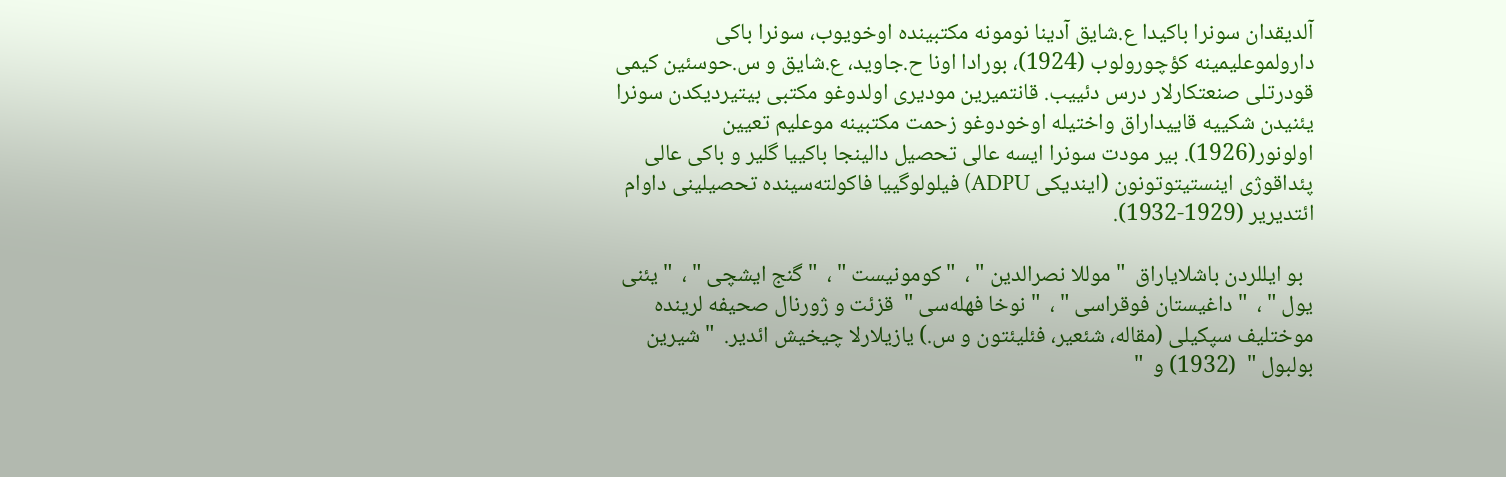آلدیقدان سونرا باکیدا ع.شایق آدینا نومونه مکتبینده اوخویوب، سونرا باکی دارولموعلیمینه کؤچورولوب (1924)، بورادا اونا ح.جاوید، ع.شایق و س.حوسئین کیمی قودرتلی صنعتکارلار درس دئییب. قانتمیرین مودیری اولدوغو مکتبی بیتیردیکدن سونرا یئنیدن شکییه قاییداراق واختیله اوخودوغو زحمت مکتبینه موعلیم تعیین اولونور(1926). بیر مودت سونرا ایسه عالی تحصیل دالینجا باکییا گلیر و باکی عالی پئداقوژی اینستیتوتونون (ایندیکی ADPU) فیلولوگییا فاکولته‌سینده تحصیلینی داوام ائتدیریر (1929-1932).

  بو ایللردن باشلایاراق  " موللا نصرالدین " ،  " کومونیست " ،  " گنج ایشچی " ،  " یئنی یول " ،  " داغیستان فوقراسی " ،  " نوخا فهله‌سی "  قزئت و ژورنال صحیفه لرینده موختلیف سپکیلی (مقاله، شئعیر، فئلیئتون و س.) یازیلارلا چیخیش ائدیر.  " شیرین بولبول "  (1932) و  "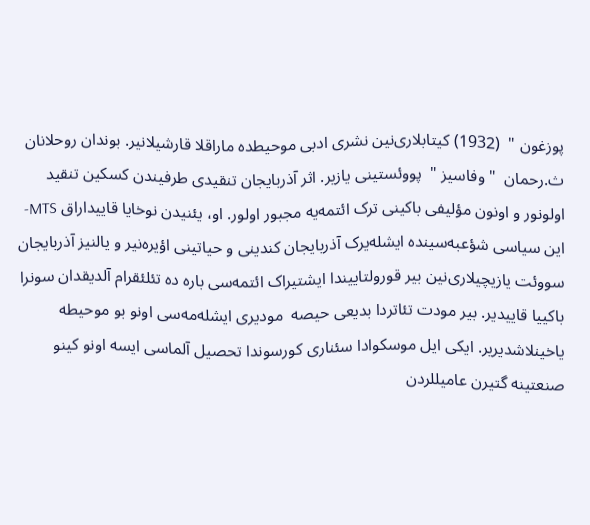پوزغون "  (1932) کیتابلاری‌نین نشری ادبی موحیطده ماراقلا قارشیلانیر. بوندان روحلانان ث.رحمان  " وفاسیز "  پووئستینی یازیر. اثر آذربایجان تنقیدی طرفیندن کسکین تنقید اولونور و اونون مؤلیفی باکینی ترک ائتمه‌یه مجبور اولور. او، یئنیدن نوخایا قاییداراق MTS-این سیاسی شؤعبه‌سینده ایشله‌یرک آذربایجان کندینی و حیاتینی اؤیره‌نیر و یالنیز آذربایجان سووئت یازیچیلاری‌نین بیر قورولتاییندا ایشتیراک ائتمه‌سی باره ده تئلئقرام آلدیقدان سونرا باکییا قاییدیر. بیر مودت تئاتردا بدیعی حیصه  مودیری ایشله‌مه‌سی اونو بو موحیطه یاخینلاشدیریر. ایکی ایل موسکوادا سئناری کورسوندا تحصیل آلماسی ایسه اونو کینو صنعتینه گتیرن عامیللردن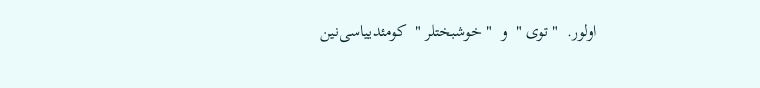اولور.  " توی "  و  " خوشبختلر "  کومئدییاسی‌نین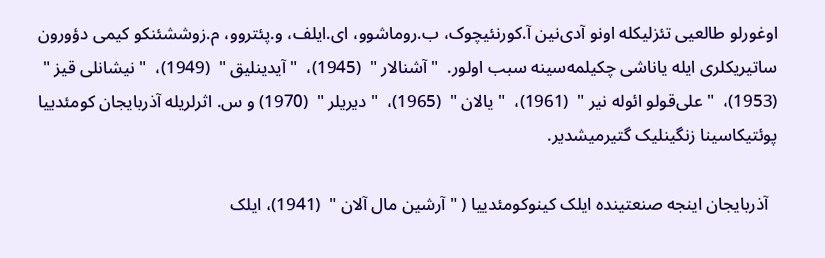اوغورلو طالعیی تئزلیکله اونو آدی‌نین آ.کورنئیچوک، ب.روماشوو، ای.ایلف، و.پئتروو، م.زوششئنکو کیمی دؤورون ساتیریکلری ایله یاناشی چکیلمه‌سینه سبب اولور.  " آشنالار "  (1945)،  " آیدینلیق "  (1949)،  " نیشانلی قیز "  (1953)،  " علی‌قولو ائوله نیر "  (1961)،  " یالان "  (1965)،  " دیریلر "  (1970) و س. اثرلریله آذربایجان کومئدییا پوئتیکاسینا زنگینلیک گتیرمیشدیر.

  آذربایجان اینجه صنعتینده ایلک کینوکومئدییا ( " آرشین مال آلان "  (1941)، ایلک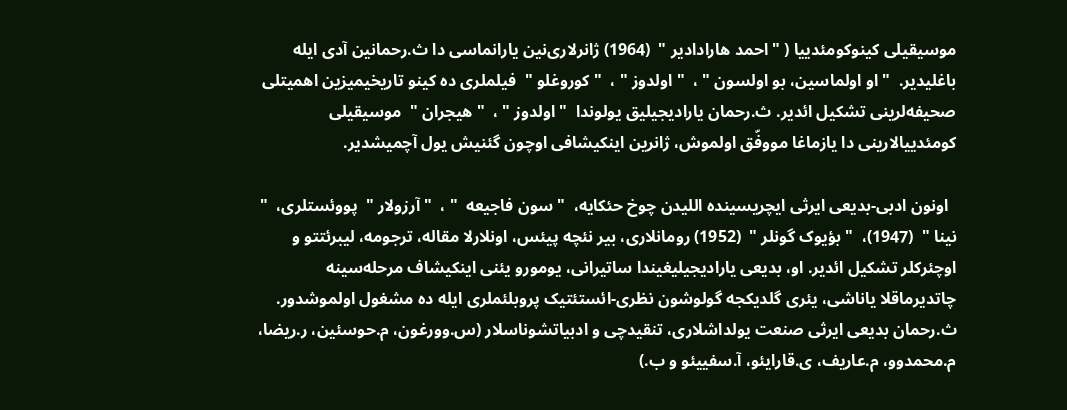موسیقیلی کینوکومئدییا ( " احمد هارادادیر "  (1964) ژانرلاری‌نین یارانماسی دا ث.رحمانین آدی ایله باغلیدیر.  " او اولماسین، بو اولسون " ،  " اولدوز " ،  " کوروغلو "  فیلملری ده کینو تاریخیمیزین اهمیتلی صحیفه‌لرینی تشکیل ائدیر. ث.رحمان یارادیجیلیق یولوندا  " اولدوز " ،  " هیجران "  موسیقیلی کومئدییالارینی دا یازماغا مووفّق اولموش، ژانرین اینکیشافی اوچون گئنیش یول آچمیشدیر.

  اونون ادبی-بدیعی ایرثی ایچریسینده اللیدن چوخ حئکایه،  " سون فاجیعه  " ،  " آرزولار "  پووئستلری،  " نینا "  (1947)،  " بؤیوک گونلر "  (1952) رومانلاری، بیر نئچه پیئس، اونلارلا مقاله، ترجومه، لیبرئتتو و اوچئرکلر تشکیل ائدیر. او، بدیعی یارادیجیلیغیندا ساتیرانی، یومورو یئنی اینکیشاف مرحله‌سینه چاتدیرماقلا یاناشی، یئری گلدیکجه گولوشون نظری-ائستئتیک پروبلئملری ایله ده مشغول اولموشدور. ث.رحمان بدیعی ایرثی صنعت یولداشلاری، تنقیدچی و ادبیاتشوناسلار (س.وورغون، م.حوسئین، ر.ریضا، م.محمدوو، م.عاریف، ی.قارایئو، آ.سفییئو و ب.)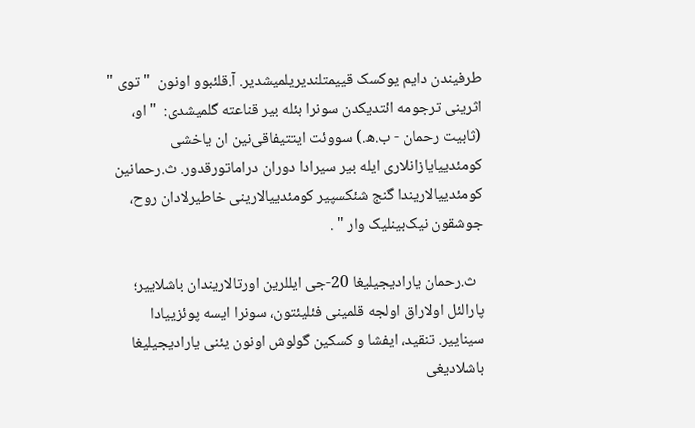طرفیندن دایم یوکسک قییمتلندیریلمیشدیر. آ.قلئبوو اونون  " توی "  اثرینی ترجومه ائتدیکدن سونرا بئله بیر قناعته گلمیشدی:  " او، (ثابیت رحمان - ب.ه.) سووئت ایتتیفاقی‌نین ان یاخشی کومئدییایازانلاری ایله بیر سیرادا دوران دراماتورقدور. ث.رحمانین کومئدییالاریندا گنج شئکسپیر کومئدییالارینی خاطیرلادان روح، جوشقون نیک‌بینلیک وار " .

  ث.رحمان یارادیجیلیغا 20-جی ایللرین اورتالاریندان باشلاییر؛ پارالئل اولاراق اولجه قلمینی فئلیئتون، سونرا ایسه پوئزییادا سیناییر. تنقید، ایفشا و کسکین گولوش اونون یئنی یارادیجیلیغا باشلادیغی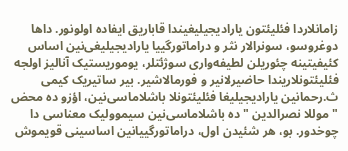زامانلاردا فئلیئتون یارادیجیلیغیندا قاباریق ایفاده اولونور. داها دوغروسو، سونرالار نثر و دراماتورگییا یارادیجیلیغی‌نین اساس کئیفیتینه چئوریلن لطیفه‌واری سوژئتلر، یوموریستیک آنالیز اولجه فئلیئتونلاریندا حاضیرلانیر و فورمالاشیر. بیر ساتیریک کیمی ث.رحمانین یارادیجیلیغا فئلیئتونلا باشلاماسی‌نین، اؤزو ده محض  " موللا نصرالدین " ده باشلاماسی‌نین سیموولیک معناسی دا چوخدور. بو، هر شئیدن اول، دراماتورگییانین اساسینی قویموش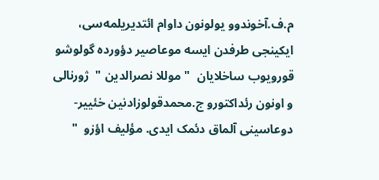م.ف.آخوندوو یولونون داوام ائتدیریلمه‌سی، ایکینجی طرفدن ایسه موعاصیر دؤورده گولوشو قورویوب ساخلایان  " موللا نصرالدین "  ژورنالی و اونون رئداکتورو ج.محمدقولوزادنین خئییر-دوعاسینی آلماق دئمک ایدی. مؤلیف اؤزو  "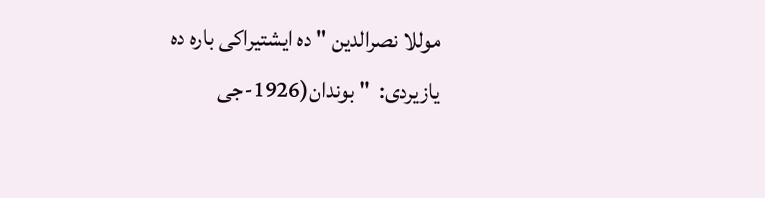موللا نصرالدین " ده ایشتیراکی باره ده یازیردی:  " بوندان(1926-جی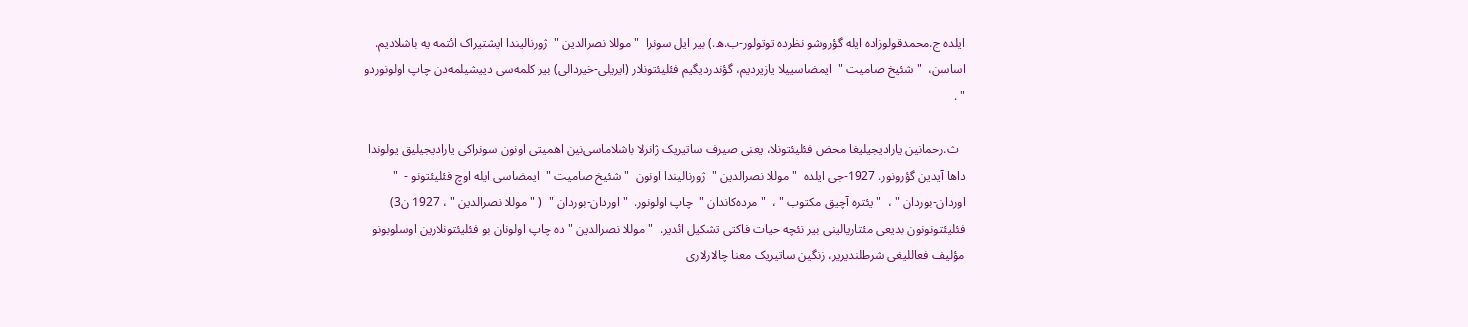ایلده ج.محمدقولوزاده ایله گؤروشو نظرده توتولور-ب.ه.) بیر ایل سونرا  " موللا نصرالدین "  ژورنالیندا ایشتیراک ائتمه یه باشلادیم. اساسن،  " شئیخ صامیت "  ایمضاسییلا یازیردیم، گؤندردیگیم فئلیئتونلار (ایریلی-خیردالی) بیر کلمه‌سی دییشیلمه‌دن چاپ اولونوردو " .

  ث.رحمانین یارادیجیلیغا محض فئلیئتونلا، یعنی صیرف ساتیریک ژانرلا باشلاماسی‌نین اهمیتی اونون سونراکی یارادیجیلیق یولوندا داها آیدین گؤرونور. 1927-جی ایلده  " موللا نصرالدین "  ژورنالیندا اونون  " شئیخ صامیت "  ایمضاسی ایله اوچ فئلیئتونو -  " اوردان-بوردان " ،  " یئتره آچیق مکتوب " ،  " مرده‌کاندان "  چاپ اولونور.  " اوردان-بوردان "  ( " موللا نصرالدین " ، 1927 ن3) فئلیئتونونون بدیعی مئتاریالینی بیر نئچه حیات فاکتی تشکیل ائدیر.  " موللا نصرالدین " ده چاپ اولونان بو فئلیئتونلارین اوسلوبونو مؤلیف فعاللیغی شرطلندیریر، زنگین ساتیریک معنا چالارلاری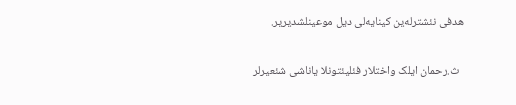هدفی نئشترله‌ین کینایه‌لی دیل موعینلشدیریر.

  ث.رحمان ایلک واختلار فئلیئتونلا یاناشی شئعیرلر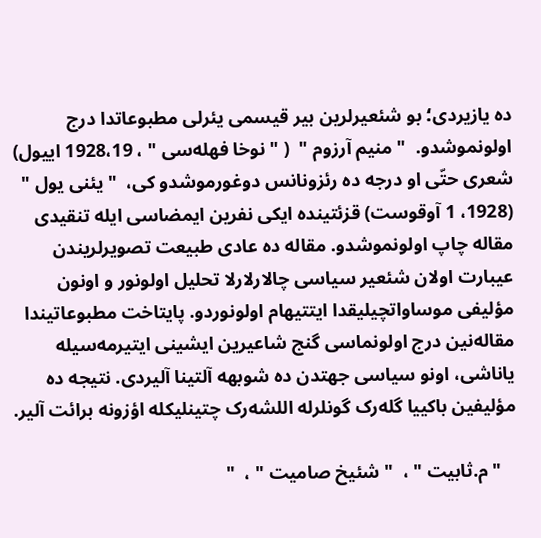ده یازیردی؛ بو شئعیرلرین بیر قیسمی یئرلی مطبوعاتدا درج اولونموشدو.  " منیم آرزوم "  ( " نوخا فهله‌سی " ، 1928،19 اییول) شعری حتّی او درجه ده رئزونانس دوغورموشدو کی،  " یئنی یول "  (1928، 1 آوقوست) قزئتینده ایکی نفرین ایمضاسی ایله تنقیدی مقاله چاپ اولونموشدو. مقاله ده عادی طبیعت تصویرلریندن عیبارت اولان شئعیر سیاسی چالارلارلا تحلیل اولونور و اونون مؤلیفی موساواتچیلیقدا ایتتیهام اولونوردو. پایتاخت مطبوعاتیندا مقاله‌نین درج اولونماسی گنج شاعیرین ایشینی ایتیرمه‌سیله یاناشی، اونو سیاسی جهتدن ده شوبهه آلتینا آلیردی. نتیجه ده مؤلیفین باکییا گله‌رک گونلرله اللشه‌رک چتینلیکله اؤزونه برائت آلیر.

   " م.ثابیت " ،  " شئیخ صامیت " ،  "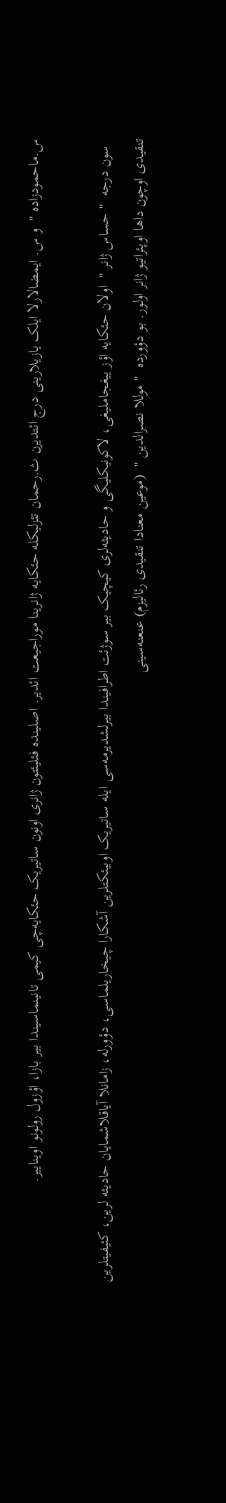س.ماحمودزاده "  و س. ایمضالارلا ایلک یازیلارینی درج ائتدیرن ث.رحمان تئزلیکله حئکایه ژانرینا موراجیعت ائدیر. اصلینده فئلیئتون ژانری اونون ساتیریک حئکایه‌چی کیمی تانینماسیندا بیر بازا، اؤزول رولونو اویناییر.

  سون درجه  " حساس ژانر "  اولان حئکایه اؤز ییغجاملیغی، لاکونیکلیگی و حادیثه‌لری کیچیک بیر سوژئت اطرافیندا بیرلشدیرمه‌سی ایله ساتیریک اوبیئکتلرین آشکارا چیخاریلماسی، دؤورله، زامانلا آیاقلاشمایان حادیثه لرین، کئیفیتلرین تنقیدی اوچون داها اوپئراتیو ژانر اولور. بو دؤورده  " موللا نصرالدین "  (موعین معنادا تنقیدی رئالیزم) عنعنه‌سینی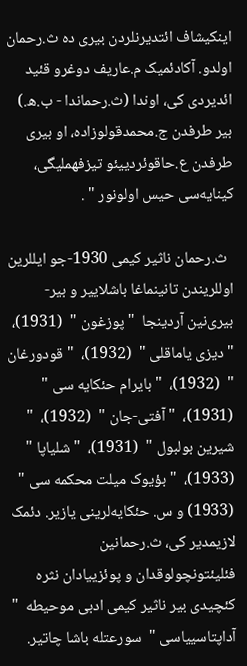اینکیشاف ائتدیرنلردن بیری ده ث.رحمان اولدو. آکادئمیک م.عاریف دوغرو قئید ائدیردی کی، اوندا (ث.رحماندا - ب.ه.) بیر طرفدن ج.محمدقولوزاده، او بیری طرفدن ع.حاقوئردییئو تیزفهملیگی، کینایه‌سی حیس اولونور " .

  ث.رحمان ناثیر کیمی 1930-جو ایللرین اوللریندن تانینماغا باشلاییر و بیر-بیری‌نین آردینجا  " پوزغون "  (1931)،  " دیزی یاماقلی "  (1932)،  " قودورغان "  (1932)،  " بایرام حئکایه سی "  (1931)،  " آفتی-جان "  (1932)،  " شیرین بولبول "  (1931)،  " شلیاپا "  (1933)،  " بؤیوک میلت محکمه سی "  (1933) و س. حئکایه‌لرینی یازیر. دئمک لازیمدیر کی، ث.رحمانین فئلیئتونچولوقدان و پوئزییادان نثره کئچیدی بیر ناثیر کیمی ادبی موحیطه  " آداپتاسییاسی "  سورعتله باشا چاتیر.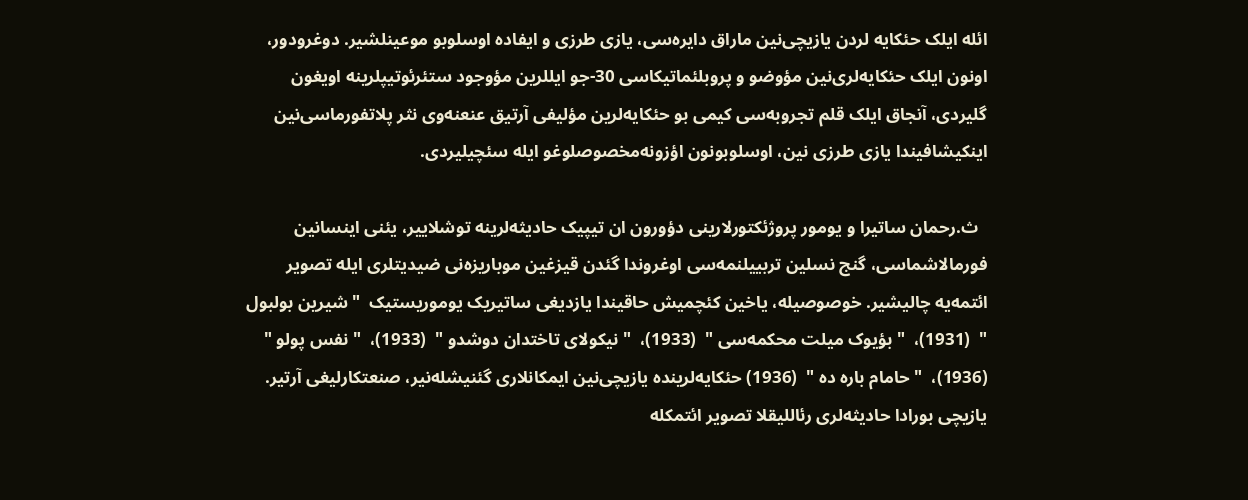ائله ایلک حئکایه لردن یازیچی‌نین ماراق دایره‌سی، یازی طرزی و ایفاده اوسلوبو موعینلشیر. دوغرودور، اونون ایلک حئکایه‌‌لری‌نین مؤوضو و پروبلئماتیکاسی 30-جو ایللرین مؤوجود ستئرئوتیپلرینه اویغون گلیردی، آنجاق ایلک قلم تجروبه‌سی کیمی بو حئکایه‌لرین مؤلیفی آرتیق عنعنه‌وی نثر پلاتفورماسی‌نین اینکیشافیندا یازی طرزی نین، اوسلوبونون اؤزونه‌مخصوصلوغو ایله سئچیلیردی.

  ث.رحمان ساتیرا و یومور پروژئکتورلارینی دؤورون ان تیپیک حادیثه‌لرینه توشلاییر، یئنی اینسانین فورمالاشماسی، گنج نسلین تربییلنمه‌سی اوغروندا گئدن قیزغین موباریزه‌نی ضیدیتلری ایله تصویر ائتمه‌یه چالیشیر. خوصوصیله، یاخین کئچمیش حاقیندا یازدیغی ساتیریک یوموریستیک  " شیرین بولبول "  (1931)،  " بؤیوک میلت محکمه‌سی "  (1933)،  " نیکولای تاختدان دوشدو "  (1933)،  " نفس پولو "  (1936)،  " حامام باره ده "  (1936) حئکایه‌لرینده یازیچی‌نین ایمکانلاری گئنیشله‌نیر، صنعتکارلیغی آرتیر. یازیچی بورادا حادیثه‌لری رئاللیقلا تصویر ائتمکله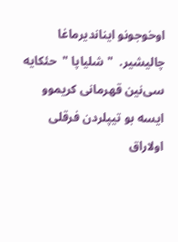اوخوجونو ایناندیرماغا چالیشیر.  " شلیاپا "  حئکایه سی‌نین قهرمانی کریموو ایسه بو تیپلردن فرقلی اولاراق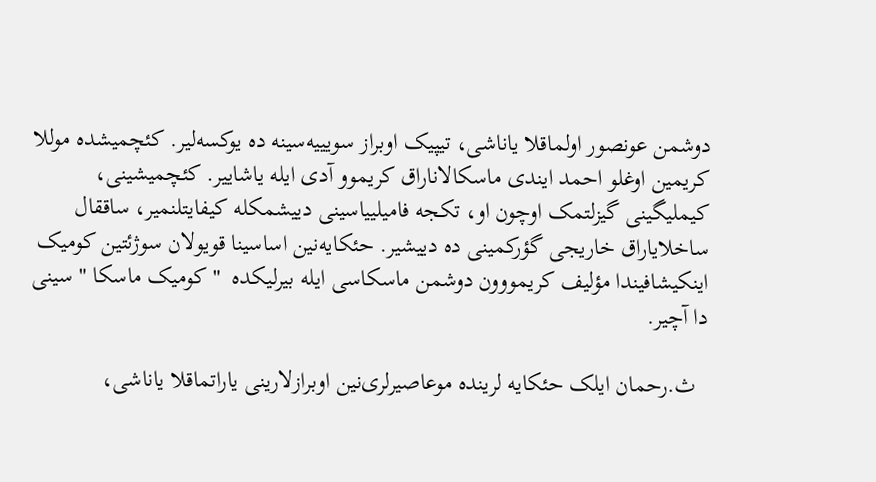دوشمن عونصور اولماقلا یاناشی، تیپیک اوبراز سویییه‌سینه ده یوکسه‌لیر. کئچمیشده موللا کریمین اوغلو احمد ایندی ماسکالاناراق کریموو آدی ایله یاشاییر. کئچمیشینی، کیملیگینی گیزلتمک اوچون او، تکجه فامیلییاسینی دییشمکله کیفایتلنمیر، ساققال ساخلایاراق خاریجی گؤرکمینی ده دییشیر. حئکایه‌نین اساسینا قویولان سوژئتین کومیک اینکیشافیندا مؤلیف کریمووون دوشمن ماسکاسی ایله بیرلیکده  " کومیک ماسکا " سینی دا آچیر.

  ث.رحمان ایلک حئکایه لرینده موعاصیرلری‌نین اوبرازلارینی یاراتماقلا یاناشی،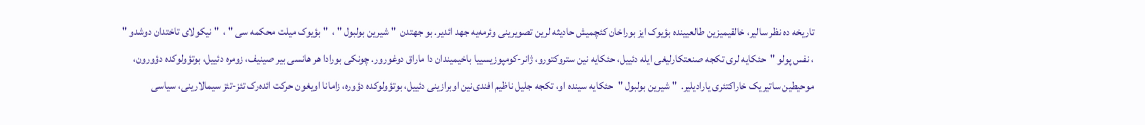تاریخه ده نظر سالیر، خالقیمیزین طالعیینده بؤیوک ایز بوراخان کئچمیش حادیثه لرین تصویرینی وئرمه‌یه جهد ائدیر. بو جهتدن  " شیرین بولبول " ،  " بؤیوک میلت محکمه سی " ،  " نیکولای تاختدان دوشدو " ، نفس پولو "  حئکایه لری تکجه صنعتکارلیغی ایله دئییل، حئکایه نین ستروکتورو، ژانر-کومپوزیسییا باخیمیندان دا ماراق دوغورور. چونکی بورادا هر هانسی بیر صینیف، زومره دئییل، بوتؤولوکده دؤورون، موحیطین ساتیریک خاراکتئری یارادیلیر.  " شیرین بولبول "  حئکایه سینده او، تکجه جلیل ناظیم افندی‌نین اوبرازینی دئییل، بوتؤولوکده دؤوره، زامانا اویغون حرکت ائده‌رک تئز-تئز سیمالارینی، سیاسی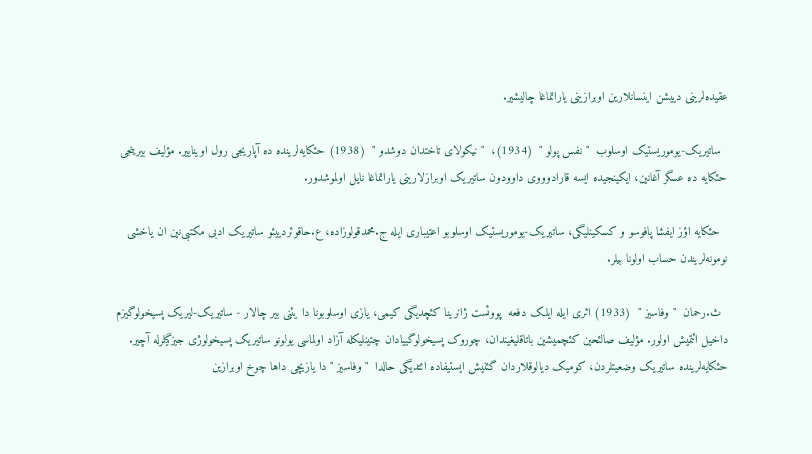عقیده‌لرینی دییشن اینسانلارین اوبرازینی یاراتماغا چالیشیر.

  ساتیریک-یوموریستیک اوسلوب  " نفس پولو "  (1934)،  " نیکولای تاختدان دوشدو "  (1938) حئکایه‌لرینده ده آپاریجی رول اویناییر. مؤلیف بیرینجی حئکایه ده عسگر آغانین، ایکینجیده ایسه قارادوووی داوودون ساتیریک اوبرازلارینی یاراتماغا نایل اولموشدور.

  حئکایه اؤز ایفشا پافوسو و کسکینلیگی، ساتیریک-یوموریستیک اوسلوبو اعتیباری ایله ج.محمدقولوزاده، ع.حاقوئردییئو ساتیریک ادبی مکتبی‌نین ان یاخشی نومونه‌لریندن حساب اولونا بیلر.

  ث.رحمان  " وفاسیز "  (1933) اثری ایله ایلک دفعه  پووئست ژانرینا کئچدیگی کیمی، یازی اوسلوبونا دا یئنی بیر چالار - ساتیریک-لیریک پسیخولوگیزم داخیل ائتمیش اولور. مؤلیف صالئحین کئچمیشین باتاقلیغیندان، چوروک پسیخولوگییادان چتینلیکله آزاد اولماسی یولونو ساتیریک پسیخولوژی جیزگیلرله آچیر. حئکایه‌لرینده ساتیریک وضعیتلردن، کومیک دیالوقلاردان گئنیش ایستیفاده ائتدیگی حالدا  " وفاسیز " دا یازیچی داها چوخ اوبرازین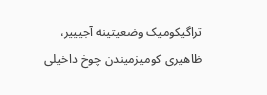تراگیکومیک وضعیتینه آجیییر، ظاهیری کومیزمیندن چوخ داخیلی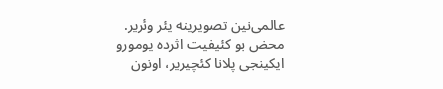عالمی‌نین تصویرینه یئر وئریر. محض بو کئیفیت اثرده یومورو ایکینجی پلانا کئچیریر، اونون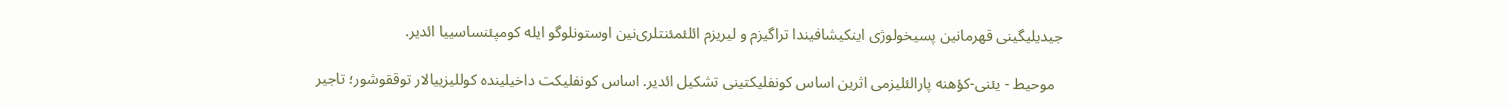جیدیلیگینی قهرمانین پسیخولوژی اینکیشافیندا تراگیزم و لیریزم ائلئمئنتلری‌نین اوستونلوگو ایله کومپئنساسییا ائدیر.

  موحیط - یئنی-کؤهنه پارالئلیزمی اثرین اساس کونفلیکتینی تشکیل ائدیر. اساس کونفلیکت داخیلینده کوللیزییالار توققوشور؛ تاجیر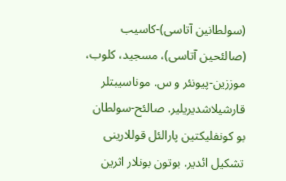(سولطانین آتاسی)-کاسیب (صالئحین آتاسی)، مسجید، کلوب، موززین-پیونئر و س. موناسیبتلر قارشیلاشدیریلیر. صالئح-سولطان بو کونفلیکتین پارالئل قوللارینی تشکیل ائدیر. بوتون بونلار اثرین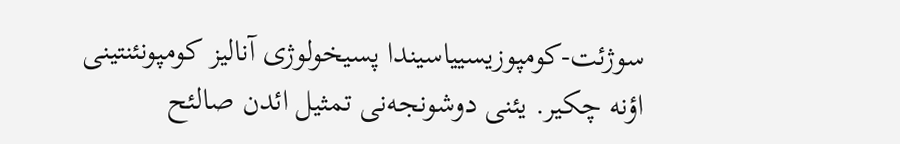سوژئت-کومپوزیسییاسیندا پسیخولوژی آنالیز کومپونئنتینی اؤنه چکیر. یئنی دوشونجه‌نی تمثیل ائدن صالئح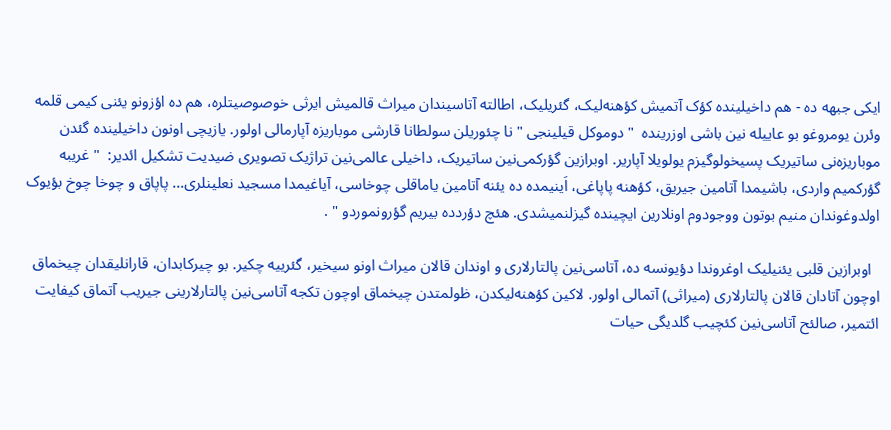ایکی جبهه ده - هم داخیلینده کؤک آتمیش کؤهنه‌لیک، گئریلیک، اطالته آتاسیندان میراث قالمیش ایرثی خوصوصیتلره، هم ده اؤزونو یئنی کیمی قلمه وئرن یومروغو بو عاییله نین باشی اوزرینده  " دوموکل قیلینجی " نا چئوریلن سولطانا قارشی موباریزه آپارمالی اولور. یازیچی اونون داخیلینده گئدن موباریزه‌نی ساتیریک پسیخولوگیزم یولویلا آپاریر. اوبرازین گؤرکمی‌نین ساتیریک، داخیلی عالمی‌نین تراژیک تصویری ضیدیت تشکیل ائدیر:  " غریبه  گؤرکمیم واردی، باشیمدا آتامین جیریق، کؤهنه پاپاغی، اَینیمده ده یئنه آتامین یاماقلی چوخاسی، آیاغیمدا مسجید نعلینلری... پاپاق و چوخا چوخ بؤیوک اولدوغوندان منیم بوتون ووجودوم اونلارین ایچینده گیزلنمیشدی. هئچ دؤردده بیریم گؤرونموردو " .

  اوبرازین قلبی یئنیلیک اوغروندا دؤیونسه ده، آتاسی‌نین پالتارلاری و اوندان قالان میراث اونو سیخیر، گئرییه چکیر. بو چیرکابدان، قارانلیقدان چیخماق اوچون آتادان قالان پالتارلاری (میراثی) آتمالی اولور. لاکین کؤهنه‌لیکدن، ظولمتدن چیخماق اوچون تکجه آتاسی‌نین پالتارلارینی جیریب آتماق کیفایت ائتمیر، صالئح آتاسی‌نین کئچیب گلدیگی حیات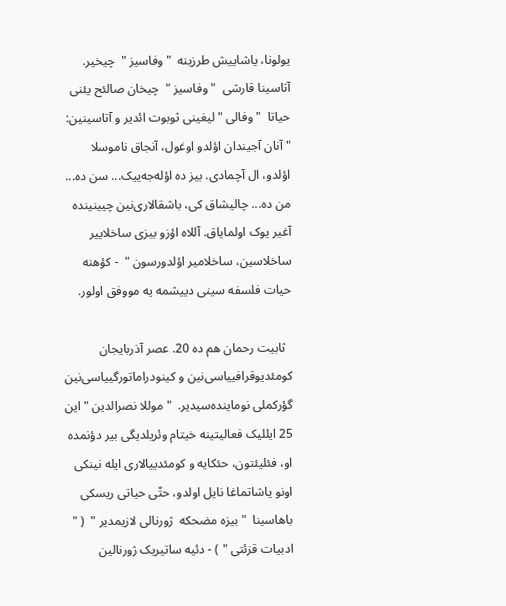یولونا، یاشاییش طرزینه  " وفاسیز "  چیخیر. آتاسینا قارشی  " وفاسیز "  چیخان صالئح یئنی حیاتا  " وفالی " لیغینی ثوبوت ائدیر و آتاسینین:  " آنان آجیندان اؤلدو اوغول، آنجاق ناموسلا اؤلدو، ال آچمادی. بیز ده اؤله‌جه‌ییک... سن ده... من ده... چالیشاق کی، باشقالاری‌نین چیینینده آغیر یوک اولمایاق. آللاه اؤزو بیزی ساخلاییر ساخلاسین، ساخلامیر اؤلدورسون "  - کؤهنه حیات فلسفه سینی دییشمه یه مووفق اولور.

  ثابیت رحمان هم ده 20. عصر آذربایجان کومئدیوقرافییاسی‌نین و کینودراماتورگییاسی‌نین گؤرکملی نوماینده‌سیدیر.  " موللا نصرالدین " این 25 ایللیک فعالیتینه خیتام وئریلدیگی بیر دؤنمده او، فئلیئتون، حئکایه و کومئدییالاری ایله نینکی اونو یاشاتماغا نایل اولدو، حتّی حیاتی ریسکی باهاسینا  " بیزه مضحکه  ژورنالی لازیمدیر "  ( " ادبیات قزئتی " ) - دئیه ساتیریک ژورنالین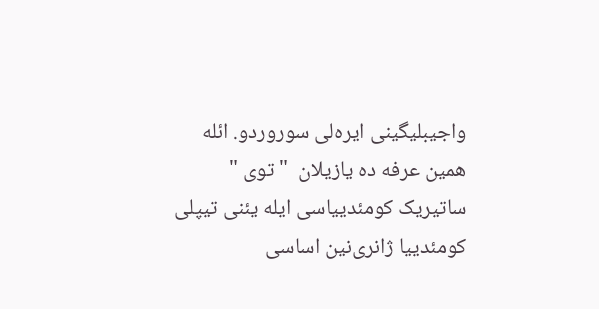واجیبلیگینی ایره‌لی سوروردو. ائله همین عرفه ده یازیلان  " توی "  ساتیریک کومئدییاسی ایله یئنی تیپلی کومئدییا ژانری‌نین اساسی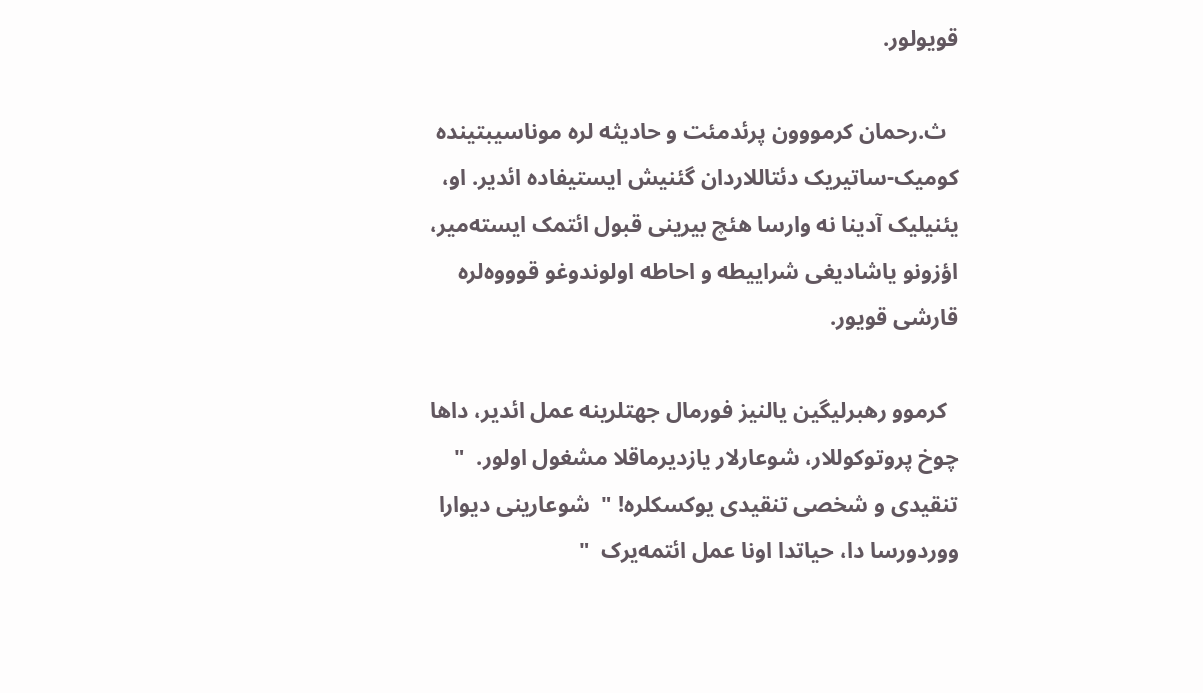قویولور.

  ث.رحمان کرمووون پرئدمئت و حادیثه لره موناسیبتینده کومیک-ساتیریک دئتاللاردان گئنیش ایستیفاده ائدیر. او، یئنیلیک آدینا نه وارسا هئچ بیرینی قبول ائتمک ایسته‌میر، اؤزونو یاشادیغی شراییطه و احاطه اولوندوغو قوووه‌لره قارشی قویور.

  کرموو رهبرلیگین یالنیز فورمال جهتلرینه عمل ائدیر، داها چوخ پروتوکوللار، شوعارلار یازدیرماقلا مشغول اولور.  " تنقیدی و شخصی تنقیدی یوکسکلره! "  شوعارینی دیوارا ووردورسا دا، حیاتدا اونا عمل ائتمه‌یرک  "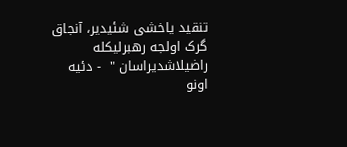تنقید یاخشی شئیدیر، آنجاق گرک اولجه رهبرلیکله راضیلاشدیراسان "  - دئیه اونو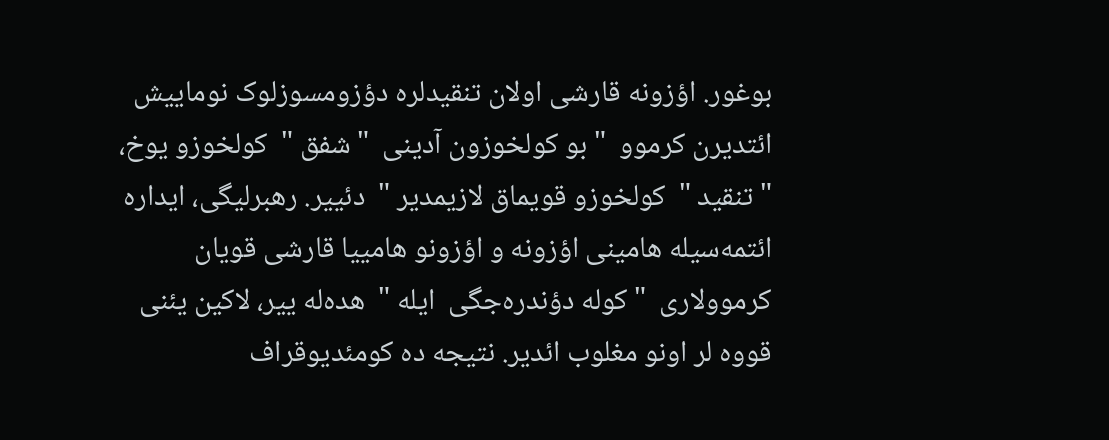بوغور. اؤزونه قارشی اولان تنقیدلره دؤزومسوزلوک نوماییش ائتدیرن کرموو  " بو کولخوزون آدینی  " شفق "  کولخوزو یوخ، " تنقید "  کولخوزو قویماق لازیمدیر "  دئییر. رهبرلیگی، ایداره ائتمه‌سیله هامینی اؤزونه و اؤزونو هامییا قارشی قویان کرموولاری  " کوله دؤندره‌جگی  ایله "  هده‌له ییر، لاکین یئنی قووه لر اونو مغلوب ائدیر. نتیجه ده کومئدیوقراف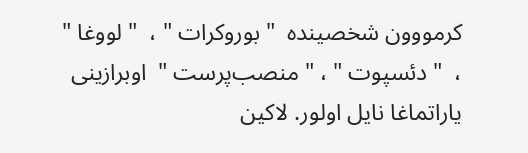کرمووون شخصینده  " بوروکرات " ،  " لووغا " ،  " دئسپوت " ، " منصب‌پرست "  اوبرازینی یاراتماغا نایل اولور. لاکین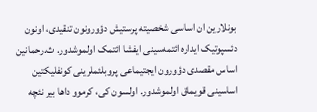بونلارین ان اساسی شخصیته پرستیش دؤورونون تنقیدی، اونون دئسپوتیک ایداره ائتمه‌سینی ایفشا ائتمک اولموشدور. ث.رحمانین اساس مقصدی دؤورون ایجتیماعی پروبلئملرینی کونفلیکتین اساسینی قویماق اولموشدور. اولسون کی، کرموو داها بیر نئچه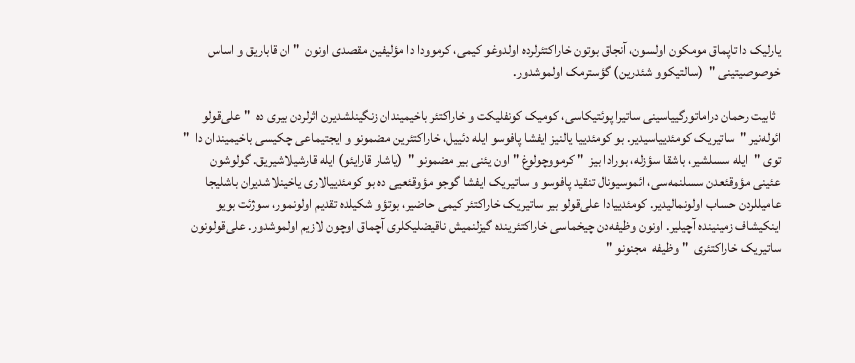یارلیک دا تاپماق مومکون اولسون، آنجاق بوتون خاراکتئرلرده اولدوغو کیمی، کرموودا دا مؤلیفین مقصدی اونون  " ان قاباریق و اساس خوصوصیتینی "  (سالتیکوو شئدرین) گؤسترمک اولموشدور.

  ثابیت رحمان دراماتورگییاسینی ساتیرا پوئتیکاسی، کومیک کونفلیکت و خاراکتئر باخیمیندان زنگینلشدیرن اثرلردن بیری ده  " علی‌قولو ائوله‌نیر "  ساتیریک کومئدییاسیدیر. بو کومئدییا یالنیز ایفشا پافوسو ایله دئییل، خاراکتئرین مضمونو و ایجتیماعی چکیسی باخیمیندان دا  " توی "  ایله سسلشیر، باشقا سؤزله، بورادا بیز  " کرمووچولوغ " اون یئنی بیر مضمونو "  (یاشار قارایئو) ایله قارشیلاشیریق. گولوشون عئینی مؤوقئعدن سسلنمه‌سی، ائموسیونال تنقید پافوسو و ساتیریک ایفشا گوجو مؤوقئعیی ده بو کومئدییالاری یاخینلاشدیران باشلیجا عامیللردن حساب اولونمالیدیر. کومئدییادا علی‌قولو بیر ساتیریک خاراکتئر کیمی حاضیر، بوتؤو شکیلده تقدیم اولونمور، سوژئت بویو اینکیشاف زمینینده آچیلیر. اونون وظیفه‌دن چیخماسی خاراکتئرینده گیزلنمیش ناقیضلیکلری آچماق اوچون لازیم اولموشدور. علی‌قولونون ساتیریک خاراکتئری  " وظیفه  مجنونو "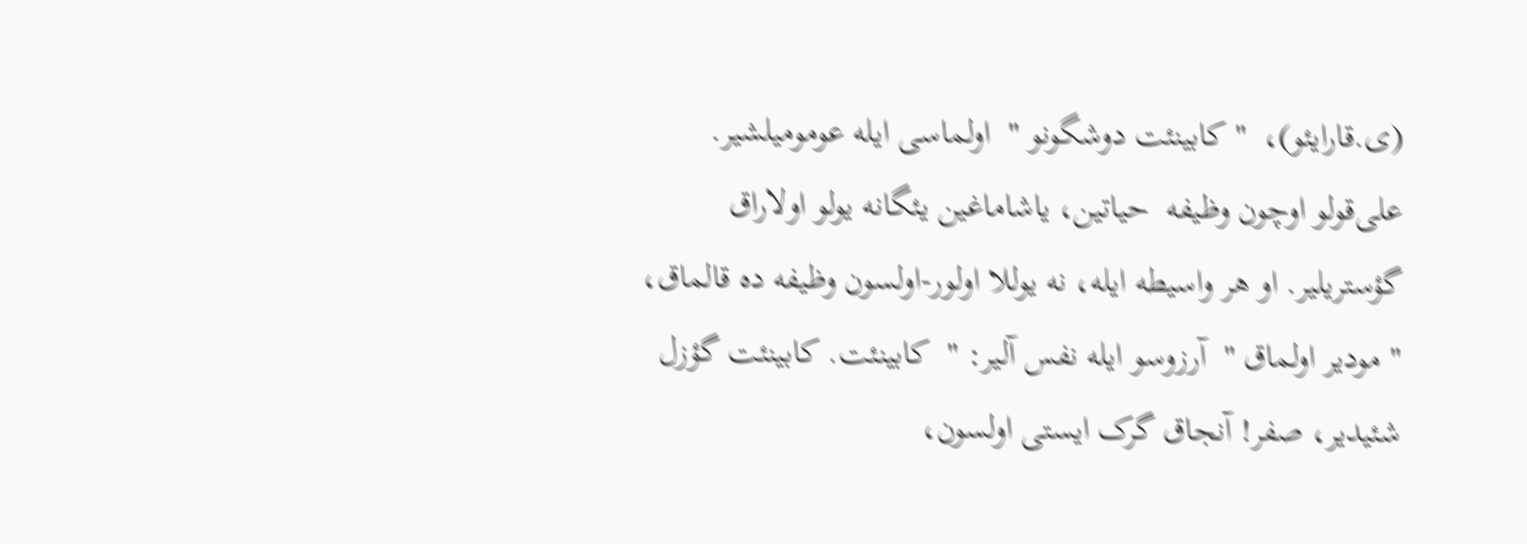(ی.قارایئو)،  " کابینئت دوشگونو "  اولماسی ایله عومومیلشیر. علی‌قولو اوچون وظیفه  حیاتین، یاشاماغین یئگانه یولو اولاراق گؤستریلیر. او هر واسیطه ایله، نه یوللا اولور-اولسون وظیفه ده قالماق،  " مودیر اولماق "  آرزوسو ایله نفس آلیر: "  کابینئت. کابینئت گؤزل شئیدیر، صفر! آنجاق گرک ایستی اولسون،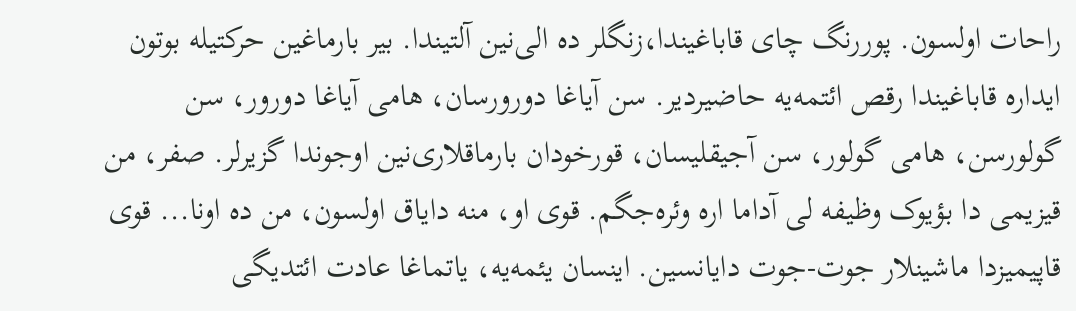راحات اولسون. پوررنگ چای قاباغیندا،زنگلر ده الی‌نین آلتیندا. بیر بارماغین حرکتیله بوتون ایداره قاباغیندا رقص ائتمه‌یه حاضیردیر. سن آیاغا دورورسان، هامی آیاغا دورور، سن گولورسن، هامی گولور، سن آجیقلیسان، قورخودان بارماقلاری‌نین اوجوندا گزیرلر. صفر، من قیزیمی دا بؤیوک وظیفه لی آداما اره وئره‌جگم. قوی او، منه دایاق اولسون، من ده اونا... قوی قاپیمیزدا ماشینلار جوت-جوت دایانسین. اینسان یئمه‌یه، یاتماغا عادت ائتدیگی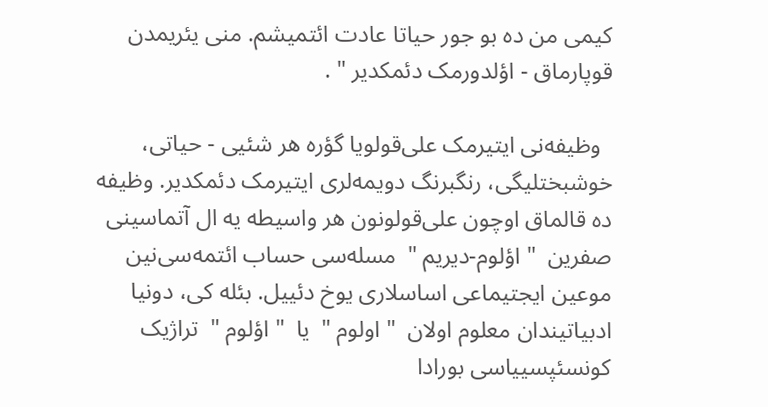کیمی من ده بو جور حیاتا عادت ائتمیشم. منی یئریمدن قوپارماق - اؤلدورمک دئمکدیر " .

  وظیفه‌نی ایتیرمک علی‌قولویا گؤره هر شئیی - حیاتی، خوشبختلیگی، رنگبرنگ دویمه‌لری ایتیرمک دئمکدیر. وظیفه ده قالماق اوچون علی‌قولونون هر واسیطه یه ال آتماسینی صفرین  " اؤلوم-دیریم "  مسله‌سی حساب ائتمه‌سی‌نین موعین ایجتیماعی اساسلاری یوخ دئییل. بئله کی، دونیا ادبیاتیندان معلوم اولان  " اولوم "  یا  " اؤلوم "  تراژیک کونسئپسییاسی بورادا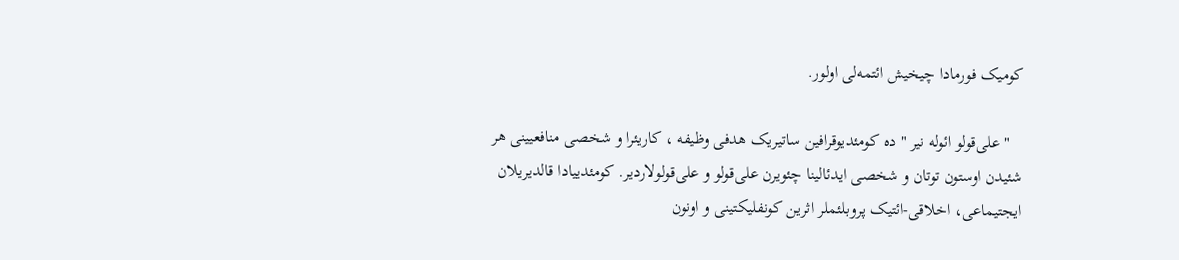کومیک فورمادا چیخیش ائتمه‌لی اولور.

   " علی‌قولو ائوله نیر " ده کومئدیوقرافین ساتیریک هدفی وظیفه ، کاریئرا و شخصی منافعیینی هر شئیدن اوستون توتان و شخصی ایدئالینا چئویرن علی‌قولو و علی‌قولولاردیر. کومئدییادا قالدیریلان ایجتیماعی، اخلاقی-ائتیک پروبلئملر اثرین کونفلیکتینی و اونون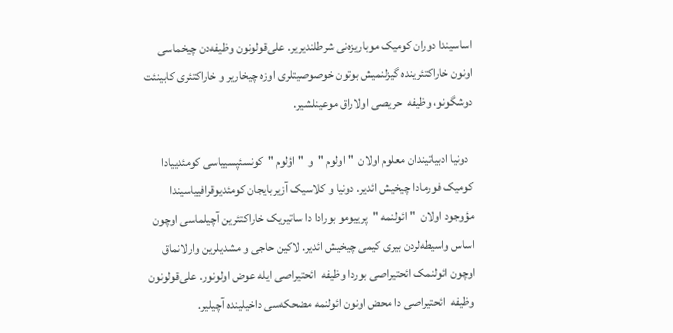اساسیندا دوران کومیک موباریزه‌نی شرطلندیریر. علی‌قولونون وظیفه‌دن چیخماسی اونون خاراکتئرینده گیزلنمیش بوتون خوصوصیتلری اوزه چیخاریر و خاراکتئری کابینئت دوشگونو، وظیفه  حریصی اولاراق موعینلشیر.

  دونیا ادبیاتیندان معلوم اولان  " اولوم "  و  " اؤلوم "  کونسئپسییاسی کومئدییادا کومیک فورمادا چیخیش ائدیر. دونیا و کلاسیک آزیربایجان کومئدیوقرافییاسیندا مؤوجود اولان  " ائولنمه "  پرییومو بورادا دا ساتیریک خاراکتئرین آچیلماسی اوچون اساس واسیطه‌لردن بیری کیمی چیخیش ائدیر. لاکین حاجی و مشدیلرین وارلانماق اوچون ائولنمک ائحتیراصی بوردا وظیفه  ائحتیراصی ایله عوض اولونور. علی‌قولونون وظیفه  ائحتیراصی دا محض اونون ائولنمه مضحکه‌سی داخیلینده آچیلیر.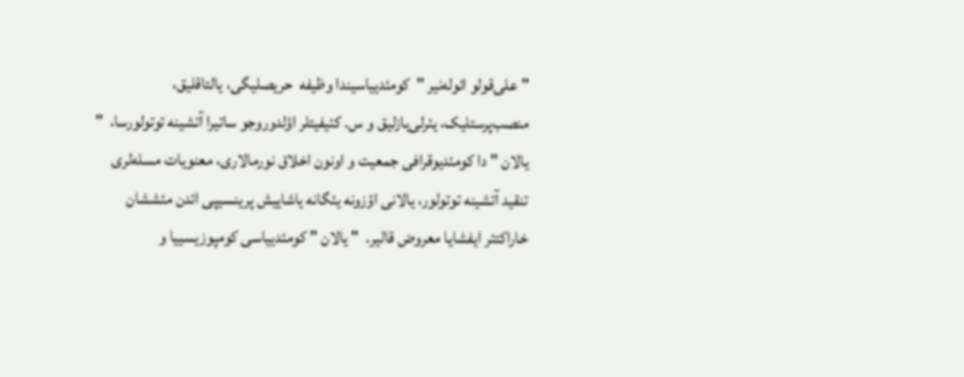" علی‌قولو ائوله‌نیر "  کومئدییاسیندا وظیفه  حریصلیگی، یالتاقلیق، منصب‌پرستلیک، یئرلی‌بازلیق و س. کئیفیتلر اؤلدوروجو ساتیرا آتشینه توتولورسا،  " یالان " دا کومئدیوقرافی جمعیت و اونون اخلاق نورمالاری، معنویات مسله‌‌لری تنقید آتشینه توتولور، یالانی اؤزونه یئگانه یاشاییش پرینسیپی ائدن مئششان خاراکتئر ایفشایا معروض قالیر.  " یالان " کومئدییاسی کومپوزیسییا و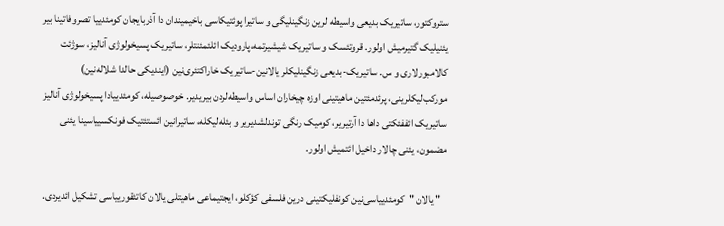ستروکتور، ساتیریک بدیعی واسیطه لرین زنگینلیگی و ساتیرا پوئتیکاسی باخیمیندان دا آذربایجان کومئدییا تصروفاتینا بیر یئنیلیک گتیرمیش اولور. قروتئسک و ساتیریک شیشیرتمه،پارودیک ائلئمئنتلر، ساتیریک پسیخولوژی آنالیز، سوژئت کالامبورلاری و س. ساتیریک-بدیعی زنگینلیکلر یالانین-ساتیریک خاراکتئری‌نین (ایندیکی حالدا شلاله‌نین) مورکب‌لیکلرینی، پرئدمئتین ماهیتینی اوزه چیخاران اساس واسیطه‌لردن بیریدیر. خوصوصیله، کومئدییادا پسیخولوژی آنالیز ساتیریک ائففئکتی داها دا آرتیریر، کومیک رنگی توندلشدیریر و بئله‌لیکله، ساتیرانین ائستئتیک فونکسییاسینا یئنی مضمون، یئنی چالار داخیل ائتمیش اولور.

   " یالان "  کومئدییاسی‌نین کونفلیکتینی درین فلسفی کؤکلو، ایجتیماعی ماهیتلی یالان کاتئقورییاسی تشکیل ائدیردی.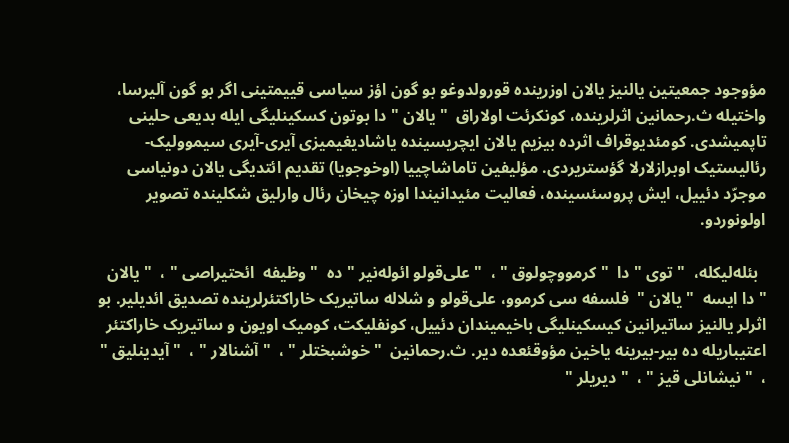مؤوجود جمعیتین یالنیز یالان اوزرینده قورولدوغو بو گون اؤز سیاسی قییمتینی اگر بو گون آلیرسا، واختیله ث.رحمانین اثرلرینده، کونکرئت اولاراق  " یالان " دا بوتون کسکینلیگی ایله بدیعی حلینی تاپمیشدی. کومئدیوقراف اثرده بیزیم یالان ایچریسینده یاشادیغیمیزی آیری-آیری سیموولیک-رئالیستیک اوبرازلارلا گؤستریردی. مؤلیفین تاماشاچییا (اوخوجویا) تقدیم ائتدیگی یالان دونیاسی موجرّد دئییل، ایش پروسئسینده، فعالیت مئیدانیندا اوزه چیخان رئال وارلیق شکلینده تصویر اولونوردو.

  بئله‌لیکله،  " توی " دا  " کرمووچولوق " ،  " علی‌قولو ائوله‌نیر " ده  " وظیفه  ائحتیراصی " ،  " یالان " دا ایسه  " یالان "  فلسفه سی کرموو، علی‌قولو و شلاله ساتیریک خاراکتئرلرینده تصدیق ائدیلیر. بو اثرلر یالنیز ساتیرانین کیسکینلیگی باخیمیندان دئییل، کونفلیکت، کومیک اویون و ساتیریک خاراکتئر اعتیباریله ده بیر-بیرینه یاخین مؤوقئعده دیر. ث.رحمانین  " خوشبختلر " ،  " آشنالار " ،  " آیدینلیق " ،  " نیشانلی قیز " ،  " دیریلر "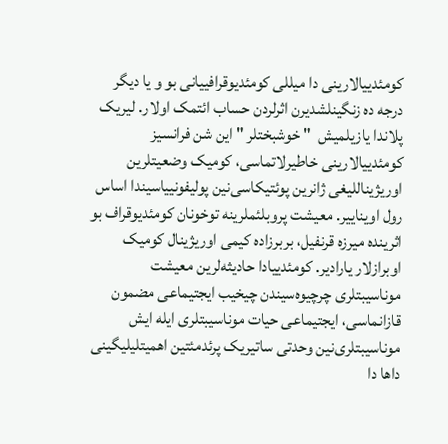کومئدییالارینی دا میللی کومئدیوقرافییانی بو و یا دیگر درجه ده زنگینلشدیرن اثرلردن حساب ائتمک اولار. لیریک پلاندا یازیلمیش  " خوشبختلر " این شن فرانسیز کومئدییالارینی خاطیرلاتماسی، کومیک وضعیتلرین اوریژیناللیغی ژانرین پوئتیکاسی‌نین پولیفونییاسیندا اساس رول اویناییر. معیشت پروبلئملرینه توخونان کومئدیوقراف بو اثرینده میرزه قرنفیل، بربرزاده کیمی اوریژینال کومیک اوبرازلار یارادیر. کومئدییادا حادیثه‌لرین معیشت موناسیبتلری چرچیوه‌سیندن چیخیب ایجتیماعی مضمون قازانماسی، ایجتیماعی حیات موناسیبتلری ایله ایش موناسیبتلری‌نین وحدتی ساتیریک پرئدمئتین اهمیتلیلیگینی داها دا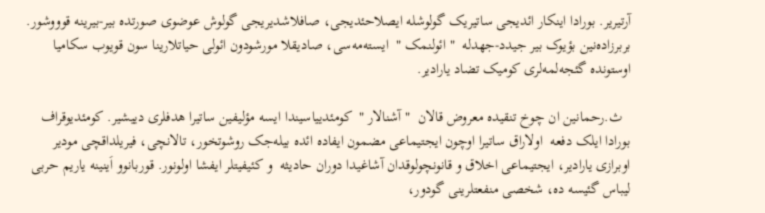آرتیریر. بورادا اینکار ائدیجی ساتیریک گولوشله ایصلاحئدیجی، صافلاشدیریجی گولوش عوضوی صورتده بیر-بیرینه قوووشور. بربرزاده‌نین بؤیوک بیر جیدد-جهدله  " ائولنمک "  ایسته‌مه‌سی، صادیقلا مورشودون ائولی حیاتلارینا سون قویوب سکامیا اوستونده گئجه‌لمه‌لری کومیک تضاد یارادیر.

  ث.رحمانین ان چوخ تنقیده معروض قالان  " آشنالار "  کومئدییاسیندا ایسه مؤلیفین ساتیرا هدفلری دییشیر. کومئدیوقراف بورادا ایلک دفعه  اولاراق ساتیرا اوچون ایجتیماعی مضمون ایفاده ائده بیله‌جک روشوتخور، تالانچی، فیریلداقچی مودیر اوبرازی یارادیر، ایجتیماعی اخلاق و قانونچولوقدان آشاغیدا دوران حادیثه  و کئیفیتلر ایفشا اولونور. قوربانوو اَینینه یاریم حربی لیباس گئیسه ده، شخصی منفعتلرینی گودور،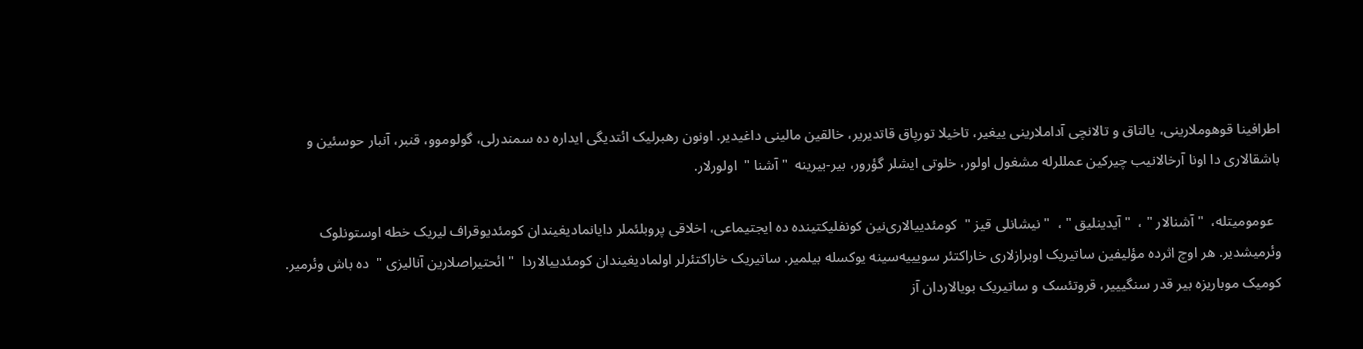اطرافینا قوهوملارینی، یالتاق و تالانچی آداملارینی ییغیر، تاخیلا تورپاق قاتدیریر، خالقین مالینی داغیدیر. اونون رهبرلیک ائتدیگی ایداره ده سمندرلی، گولوموو، قنبر، آنبار حوسئین و باشقالاری دا اونا آرخالانیب چیرکین عمللرله مشغول اولور، خلوتی ایشلر گؤرور، بیر-بیرینه  " آشنا "  اولورلار.

  عومومیتله،  " آشنالار " ،  " آیدینلیق " ،  " نیشانلی قیز "  کومئدییالاری‌نین کونفلیکتینده ده ایجتیماعی، اخلاقی پروبلئملر دایانمادیغیندان کومئدیوقراف لیریک خطه اوستونلوک وئرمیشدیر. هر اوچ اثرده مؤلیفین ساتیریک اوبرازلاری خاراکتئر سویییه‌سینه یوکسله بیلمیر. ساتیریک خاراکتئرلر اولمادیغیندان کومئدییالاردا  " ائحتیراصلارین آنالیزی "  ده باش وئرمیر. کومیک موباریزه بیر قدر سنگیییر، قروتئسک و ساتیریک بویالاردان آز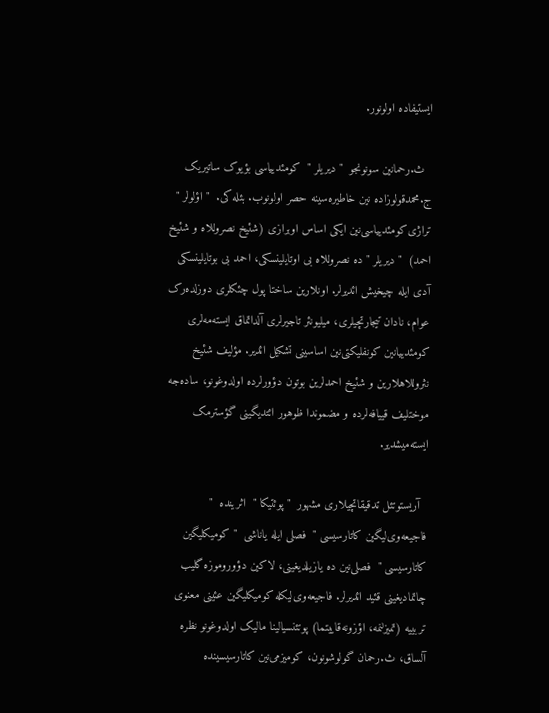ایستیفاده اولونور.

  ث.رحمانین سونونجو  " دیریلر "  کومئدییاسی بؤیوک ساتیریک ج.محمدقولوزاده نین خاطیره‌سینه حصر اولونوب. بئله کی.  " اؤلولر "  تراژی‌کومئدییاسی‌نین ایکی اساس اوبرازی (شئیخ نصروللاه و شئیخ احمد)  " دیریلر " ده نصروللاه بی اوتایلینسکی، احمد بی بوتایلینسکی آدی ایله چیخیش ائدیرلر. اونلارین ساختا پول چئکلری دوزلده‌رک عوام، نادان تیجارتچیلری، میلیونئر تاجیرلری آلداتماق ایسته‌مه‌لری کومئدییانین کونفلیکتی‌نین اساسینی تشکیل ائدیر. مؤلیف شئیخ نثروللاهلارین و شئیخ احمدلرین بوتون دؤورلرده اولدوغونو، ساده‌جه موختلیف قییافه‌لرده و مضموندا ظوهور ائتدیگینی گؤسترمک ایسته‌میشدیر.

  آریستوتئل تدقیقاتچیلاری مشهور  " پوئتیکا "  اثرینده  " فاجیعه‌وی‌لیگین کاتارسیسی "  فصلی ایله یاناشی  " کومیکلیگین کاتارسیسی "  فصلی‌نین ده یازیلدیغینی، لاکین دؤوروموزه گلیب چاتمادیغینی قئید ائدیرلر. فاجیعه‌وی‌‌لیکله کومیکلیگین عئینی معنوی تربییه (تمیزلنمه، اؤزونه‌قاییتما) پوتئنسیالینا مالیک اولدوغونو نظره آلساق، ث.رحمان گولوشونون، کومیزمی‌نین کاتارسیسینده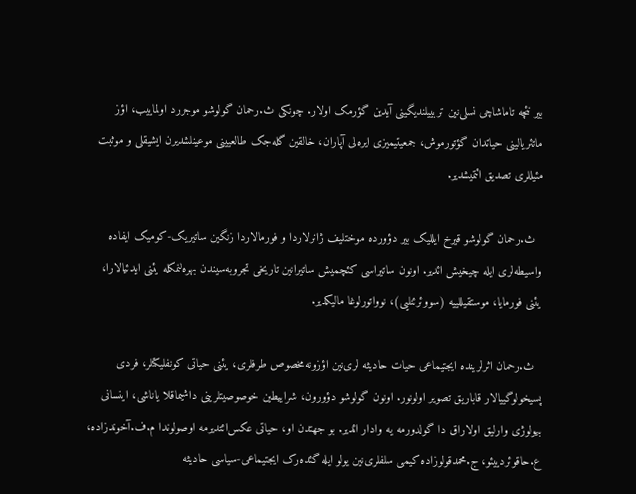بیر نئچه تاماشاچی نسلی‌نین تربییلندیگینی آیدین گؤرمک اولار. چونکی ث.رحمان گولوشو موجررد اولماییب، اؤز ماتئریالینی حیاتدان گؤتورموش، جمعیتیمیزی ایره‌لی آپاران، خالقین گله‌جک طالعیینی موعینلشدیرن ایشیقلی و موثبت مئیللری تصدیق ائتمیشدیر.

  ث.رحمان گولوشو قیرخ ایللیک بیر دؤورده موختلیف ژانرلاردا و فورمالاردا زنگین ساتیریک-کومیک ایفاده واسیطه‌لری ایله چیخیش ائدیر. اونون ساتیراسی کئچمیش ساتیرانین تاریخی تجروبه‌سیندن بهره‌لنمکله یئنی ایدئیالارا، یئنی فورمایا، موستقیللییه (سووئرئنلیی)، نوواتورلوغا مالیکدیر.

  ث.رحمان اثرلرینده ایجتیماعی حیات حادیثه لری‌نین اؤزونه‌مخصوص طرفلری، یئنی حیاتی کونفلیکتلر، فردی پسیخولوگییالار قاباریق تصویر اولونور. اونون گولوشو دؤورون، شراییطین خوصوصیتلرینی داشیماقلا یاناشی، اینسانی بیولوژی وارلیق اولاراق دا گولدورمه یه وادار ائدیر. بو جهتدن او، حیاتی عکس‌ائتدیرمه اوصولوندا م.ف.آخوندزاده، ع.حاقوئردییئو، ج.محمدقولوزاده کیمی سلفلری‌نین یولو ایله گئده‌رک ایجتیماعی-سیاسی حادیثه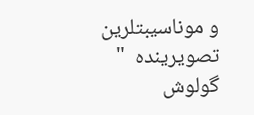و موناسیبتلرین تصویرینده  " گولوش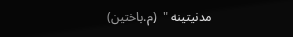مدنیتینه "  (م.باختین)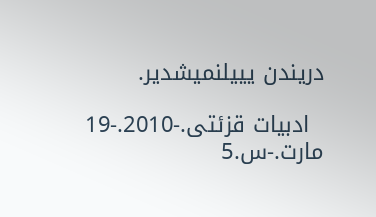دریندن یییلنمیشدیر.

  ادبیات قزئتی.-2010.-19 مارت.-س.5